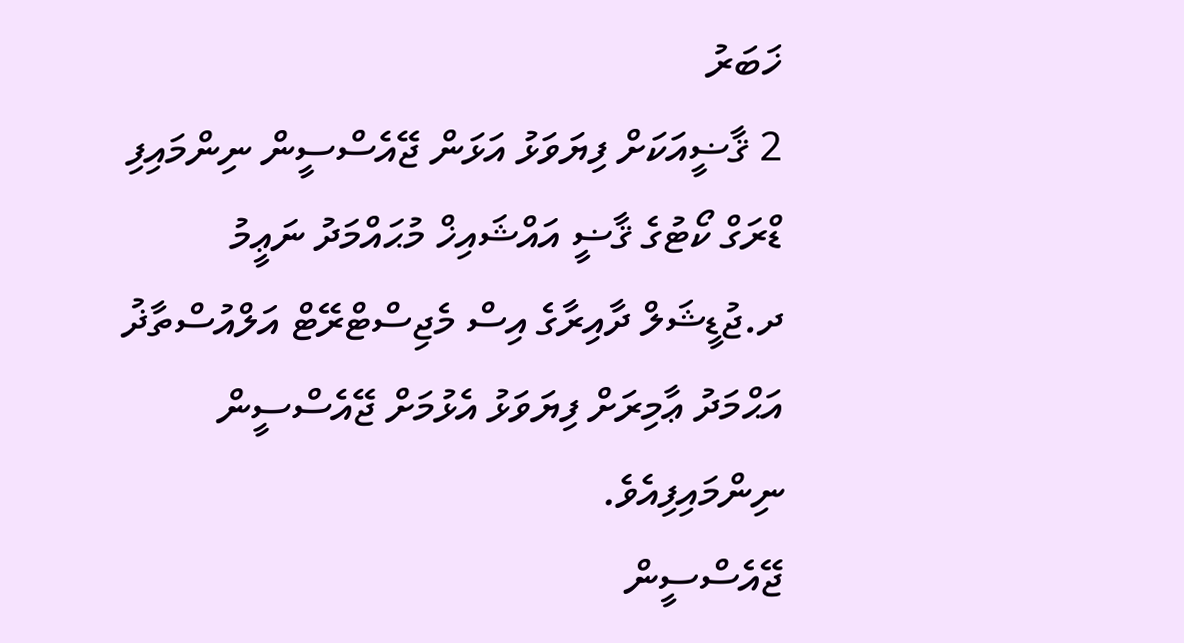ޚަބަރު
2 ޤާޟީއަކަށް ފިޔަވަޅު އަޅަން ޖޭއެސްސީން ނިންމައިފި
ޑްރަގް ކޯޓުގެ ޤާޟީ އައްޝައިޚް މުޙައްމަދު ނަޢީމު ދ.ޖުޑީޝަލް ދާއިރާގެ އިސް މެޖިސްޓްރޭޓް އަލްއުސްތާޛު އަޙްމަދު ޢާމިރަށް ފިޔަވަޅު އެޅުމަށް ޖޭއެސްސީން ނިންމައިފިއެވެ.
ޖޭއެސްސީން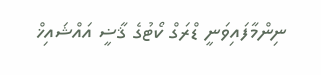ނިންމާފައިވަނީ ޑްރަގް ކޯޓުގެ ޤާޟީ އައްޝައިޚް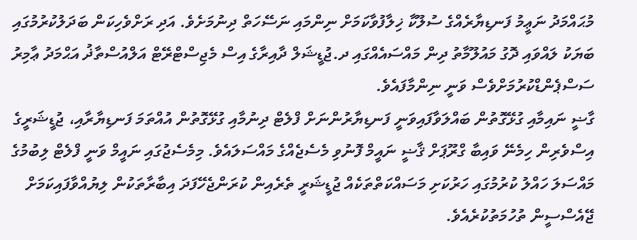މުޙައްމަދު ނަޢީމު ފަނޑިޔާރެއްގެ ސުލޫކާ ޚިލާފުވާކަމަށް ނިންމައި ނަސޭހަތް ދިނުމަށެވެ. އަދި ރަށްވެހިކަން ބަދަލުކުރުމުގައި ބަޔަކު ލައްވައި ދޮގު މައުލޫމާތު ދިން މައްސައެއްގައި ދ.ޖުޑީޝަލް ދާއިރާގެ އިސް މެޖިސްޓްރޭޓް އަލްއުސްތާޛު އަޙްމަދު ޢާމިރު ސަސްޕެންޑްކުރުމަށްވެސް ވަނީ ނިންމާފައެވެ.
ގާޟީ ނައިމާއި ގުޅޭގޮތުން ބައްލަވާފައިވަނީ ފަނޑިޔާރުންނަށް ފްލެޓް ދިނުމާއި ގުޅޭގޮތުން އުއްތަމަ ފަނޑިޔާރާއި، ޖުޑީޝަރީގެ އިސްވެރިން ހިމެނޭ ވައިބާ ގްރޫޕަށް ޤާޟީ ނައީމް ފޮނުވި މެސެޖެއްގެ މައްސަލައެވެ. މިމެސެޖުގައި ނައީމް ވަނީ ފްލެޓް ލިބުމުގެ މައްސަލަ ހައްލު ކުރުމުގައި ހަރުކަށި މަސައްކަތްތަކެއް ޖުޑީޝަރީ ތެރެއިން ކުރަންޖެހޭފަދަ އިބާރާތަކުން ލިޔުއްވާފައިކަމަށް ޖޭއެސްސީން ތުހުމަތުކުރެއެވެ.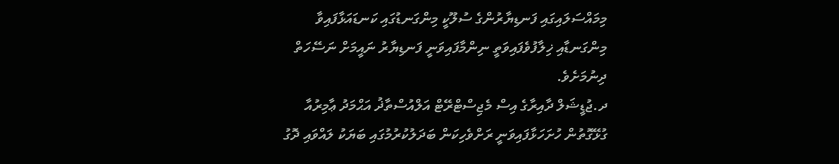މިމައްސަލައިގައި ފަނޑިޔާރުންގެ ސުލޫކީ މިންގަނޑުގައި ކަނޑައަޅާފައިވާ މިންގަނޑާއި ޚިލާފުވެފައިވަތީ ނިންމާފައިވަނީ ފަނޑިޔާރު ނައީމަށް ނަސޭހަތް ދިނުމަށެވެ.
ދ.ޖުޑީޝަލް ދާއިރާގެ އިސް މެޖިސްޓްރޭޓް އަލްއުސްތާޛު އަޙްމަދު ޢާމިރުއާ ގުޅޭގޮތުން ހުށަހަޅާފައިވަނީ ރަށްވެހިކަން ބަދަލުކުރުމުގައި ބަޔަކު ލައްވައި ދޮގު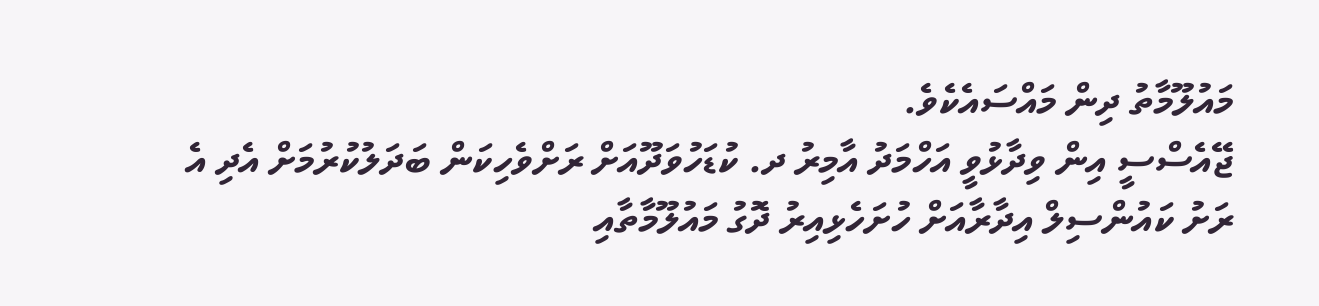މައުލޫމާތު ދިން މައްސައެކެވެ.
ޖޭއެސްސީ އިން ވިދާޅުވީ އަހްމަދު އާމިރު ދ. ކުޑަހުވަދޫއަށް ރަށްވެހިކަން ބަދަލުކުރުމަށް އެދި އެ ރަށު ކައުންސިލް އިދާރާއަށް ހުށަހެޅިއިރު ދޮގު މައުލޫމާތާއި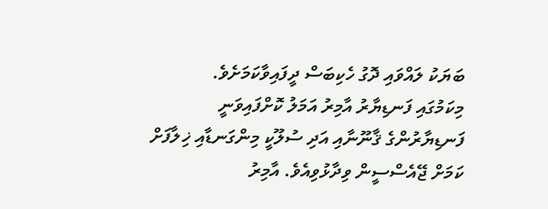ބަޔަކު ލައްވައި ދޮގު ހެކިބަސް ދީފައިވާކަމަށެވެ.
މިކަމުގައި ފަނޑިޔާރު އާމިރު އަމަލު ކޮށްފައިވަނީ ފަނޑިޔާރުންގެ ޤާނޫނާއި އަދި ސުލޫކީ މިންގަނޑާއި ޚިލާފަށް ކަމަށް ޖޭއެސްސީން ވިދާޅުވިއެވެ. އާމިރު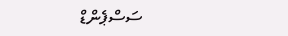ސަސްޕެންޑް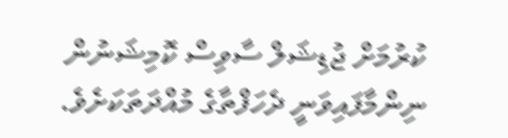ކުރުމަށް ޖުޑިޝަލް ސާވިސް ކޮމިޝަނުން ނިންމާފައިވަނީ ދެހަފްތާގެ މުއްދަތަކަށެވެ.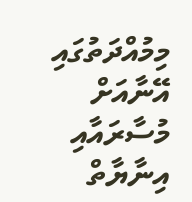މިމުއްދަތުގައި އޭނާއަށް މުސާރައާއި އިނާޔާތް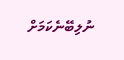ނުލިބޭނެކަމަށް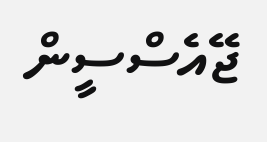ޖޭއެސްސީން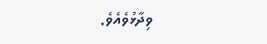ވިދާޅުވެއެވެ.